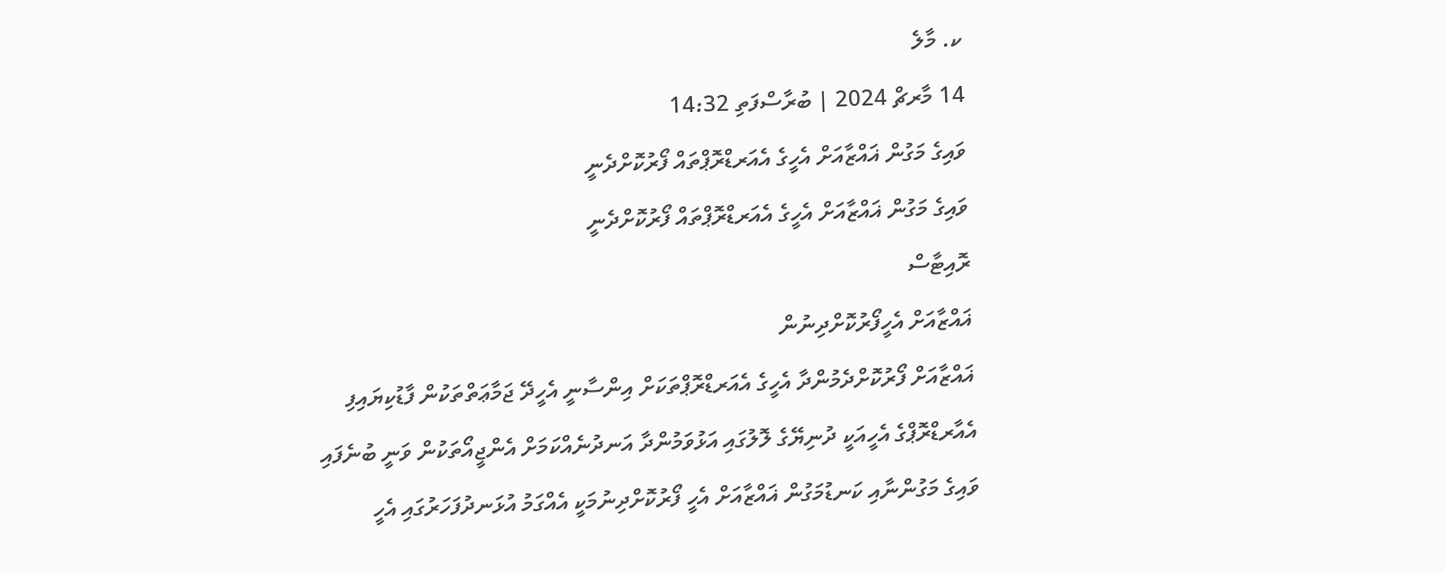ކ. މާލެ
14 މާރޗް 2024 | ބުރާސްފަތި 14:32
ވައިގެ މަގުން ޣައްޒާއަށް އެހީގެ އެއަރޑްރޮޕްތައް ފޯރުކޮށްދެނީ
ވައިގެ މަގުން ޣައްޒާއަށް އެހީގެ އެއަރޑްރޮޕްތައް ފޯރުކޮށްދެނީ
ރޮއިޓާސް
ޣައްޒާއަށް އެހީފޯރުކޮށްދިނުން
ޣައްޒާއަށް ފޯރުކޮށްދެމުންދާ އެހީގެ އެއަރޑްރޮޕްތަކަށް އިންސާނީ އެހީދޭ ޖަމާޢަތްތަކުން ފާޑުކިޔައިފި
އެއާރޑްރޮޕްގެ އެހީއަކީ ދުނިޔޭގެ ލޮލުގައި އަޅުވަމުންދާ އަނދުނެއްކަމަށް އެންޖީއޯތަކުން ވަނީ ބުނެފައި
ވައިގެ މަގުންނާއި ކަނޑުމަގުން ޣައްޒާއަށް އެހީ ފޯރުކޮށްދިނުމަކީ އެއްގަމު އުޅަނދުފަހަރުގައި އެހީ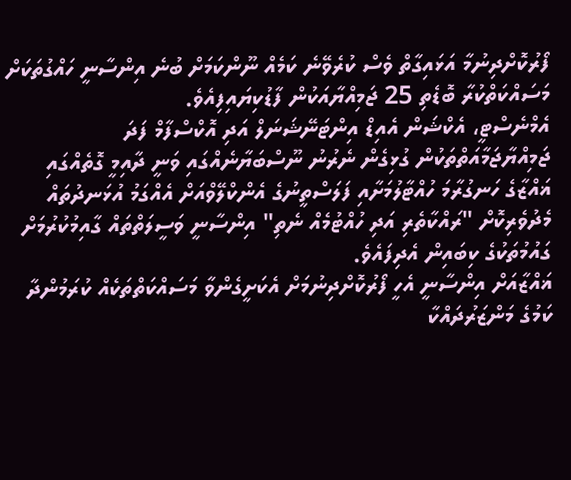ފޯރުކޮށްދިނުމާ އަޅައިގާތް ވެސް ކުރެވޭނެ ކަމެއް ނޫންކަމަށް ބުނެ އިންސާނީ ހައްގުތަކަށް މަސައްކަތްކުރާ ބޮޑެތި 25 ޖަމިއްޔާއަކުން ފާޑުކިޔައިފިއެވެ.
އެމްނެސްޓީ، އެކްޝަން އެއިޑް އިންޓަނޭޝަނަލް އަދި އޮކްސްފާމް ފަދަ ޖަމިއްޔާޖަމާއަތްތަކުން ގުޅިގެން ނެރުނު ނޫސްބަޔާނެއްގައި ވަނީ ދާއިމީ ގޮތެއްގައި ޣައްޒާގެ ހަނގުރާމަ ހުއްޓާލުމަށާއި ފަލަސްތީނުގެ އެންކްލޭވްއަށް އެއްގަމު އުޅަނދުތައް މެދުވެރިކޮށް "ރައްކާތެރި އަދި ހުއްޓުމެއް ނެތި" އިންސާނީ ވަސީލަތްތައް ގާއިމުކުރުމަށް ގައުމުތަކުގެ ކިބައިން އެދިފައެވެ.
ޣައްޒާއަށް އިންސާނީ އެހީ ފޯރުކޮށްދިނުމަށް އެކަށީގެންވާ މަސައްކަތްތަކެއް ކުރަމުންދާ ކަމުގެ މަންޒަރުދައްކާ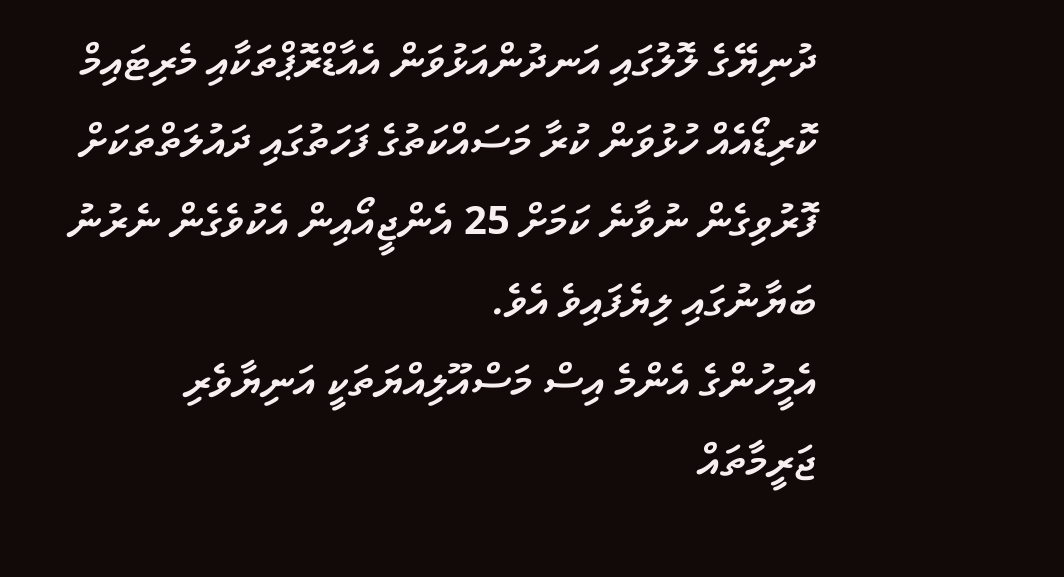ދުނިޔޭގެ ލޮލުގައި އަނދުންއަޅުވަން އެއާޑްރޮޕްތަކާއި މެރިޓައިމް ކޮރިޑޯއެއް ހުޅުވަން ކުރާ މަސައްކަތުގެ ފަހަތުގައި ދައުލަތްތަކަށް ފޮރުވިގެން ނުވާނެ ކަމަށް 25 އެންޖީއޯއިން އެކުވެގެން ނެރުނު ބަޔާނުގައި ލިޔެފައިވެ އެވެ.
އެމީހުންގެ އެންމެ އިސް މަސްއޫލިއްޔަތަކީ އަނިޔާވެރި ޖަރީމާތައް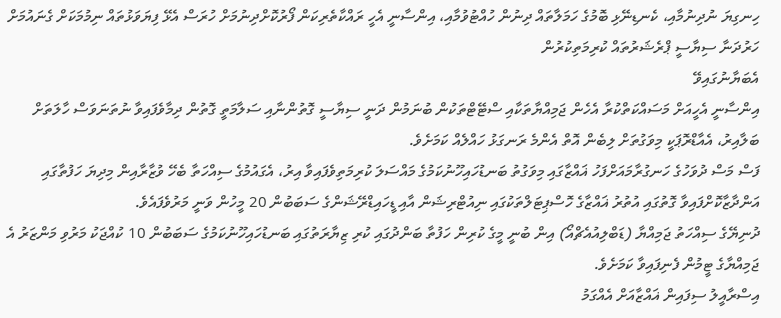ހިނގިޔަ ނުދިނުމާއި، ކެނޑިނޭޅި ބޮމުގެ ހަމަލާތައް ދިނުން ހުއްޓުވުމާއި، އިންސާނީ އެހީ ރައްކާތެރިކަން ފޯރުކޮށްދިނުމަށް ހުރަސް އެޅޭ ފިޔަވަޅުތައް ނިމުމަކަށް ގެނައުމަށް ހަރުދަނާ ސިޔާސީ ޕްރެޝަރުތައް ކުރިމަތިކުރުން
އެބަޔާނުގައިވޭ
އިންސާނީ އެހީއަށް މަސައްކަތްކުރާ އެހެން ޖަމިއްޔާތަކާއި ސްޓޭޓްތަކުން ބުނަމުން ދަނީ ސިޔާސީ ގޮތުންނާއި ސަލާމަތީ ގޮތުން ދިމާވެފައިވާ ނުތަނަވަސް ހާލަތަށް ބަލާއިރު، އެއާޑްރޮޕަކީ މިވަގުތަށް ލިބެން އޮތް އެންމެ ރަނގަޅު ހައްލެއް ކަމަށެވެ.
ފަސް މަސް ދުވަހުގެ ހަނގުރާމައަށްފަހު ޣައްޒާގައި މިވަގުތު ބަނޑުހައިހޫނުކަމުގެ މައްސަލަ ކުރިމަތިވެފައިވާ އިރު، އެގައުމުގެ ސިއްހަތާ ބެހޭ ވުޒާރާއިން މިދިޔަ ހަފުތާގައި އަންދާޒާކޮށްފައިވާ ގޮތުގައި އުތުރު ޣައްޒާގެ ހޮސްޕިޓަލްތަކުގައި ނިއުޓްރިޝަން އާއި ޑީހައިޑްރޭޝަންގެ ސަބަބުން 20 މީހުން ވަނީ މަރުވެފައެވެ.
ދުނިޔޭގެ ސިއްހަތު ޖަމިއްޔާ (ޑަބްލިއުއެޗްއޯ) އިން ބުނީ މީގެ ކުރިން ހަފުތާ ބަންދުގައި ކުރި ޒިޔާރަތުގައި ބަނޑުހައިހޫނުކަމުގެ ސަބަބުން 10 ކުއްޖަކު މަރުވި މަންޒަރު އެ ޖަމިއްޔާގެ ޓީމުން ފެނިފައިވާ ކަމަށެވެ.
އިސްރާއީލު ސިފައިން ޣައްޒާއަށް އެއްގަމު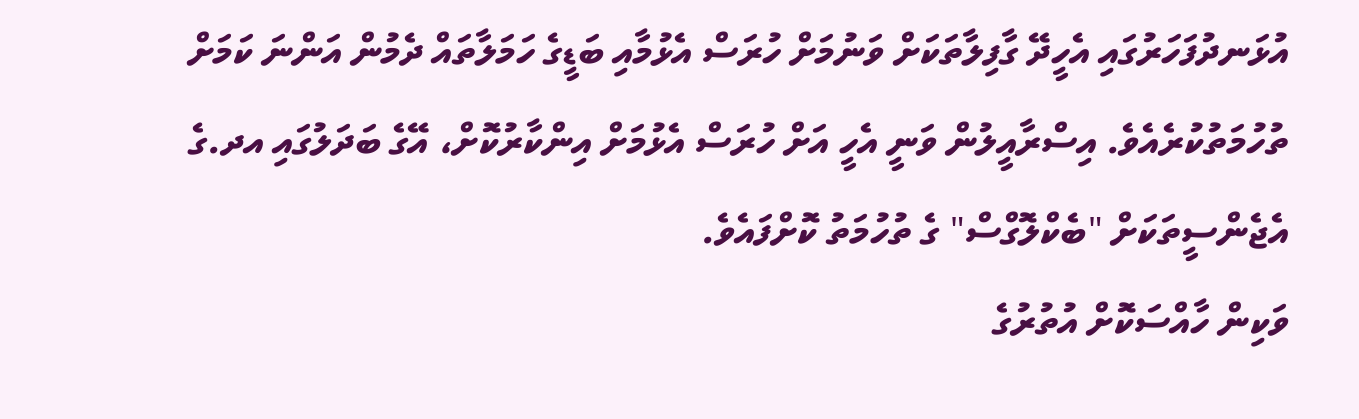އުޅަނދުފަހަރުގައި އެހީދޭ ގާފިލާތަކަށް ވަނުމަށް ހުރަސް އެޅުމާއި ބަޑީގެ ހަމަލާތައް ދެމުން އަންނަ ކަމަށް ތުހުމަތުކުރެއެވެ. އިސްރާއީލުން ވަނީ އެހީ އަށް ހުރަސް އެޅުމަށް އިންކާރުކޮށް، އޭގެ ބަދަލުގައި އދ.ގެ އެޖެންސީތަކަށް "ބެކްލޮގްސް" ގެ ތުހުމަތު ކޮށްފައެވެ.
ވަކިން ހާއްސަކޮށް އުތުރުގެ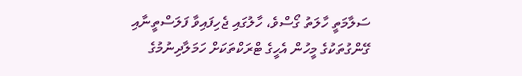ސަލާމަތީ ހާލަތު ގޯސްވެ، ހާލުގައި ޖެހިފައިވާ ފަލަސްތީނާއި ގޭންގުތަކުގެ މީހުން އެހީގެ ޓްރަކްތަކަށް ހަމަލާދިނުމުގެ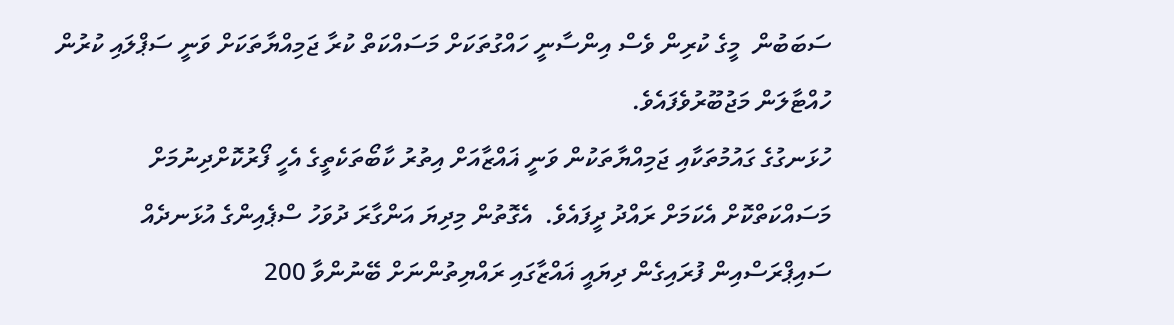ސަބަބުން  މީގެ ކުރިން ވެސް އިންސާނީ ހައްގުތަކަށް މަސައްކަތް ކުރާ ޖަމިއްޔާތަކަށް ވަނީ ސަޕްލައި ކުރުން ހުއްޓާލަން މަޖުބޫރުވެފައެވެ.
ހުޅަނގުގެ ގައުމުތަކާއި ޖަމިއްޔާތަކުން ވަނީ ޣައްޒާއަށް އިތުރު ކާބޯތަކެތީގެ އެހީ ފޯރުކޮށްދިނުމަށް މަސައްކަތްކޮށް އެކަމަށް ރައްދު ދީފައެވެ.  އެގޮތުން މިދިޔަ އަންގާރަ ދުވަހު ސްޕެއިންގެ އުޅަނދެއް ސައިޕްރަސްއިން ފުރައިގެން ދިޔައީ ޣައްޒާގައި ރައްޔިތުންނަށް ބޭނުންވާ 200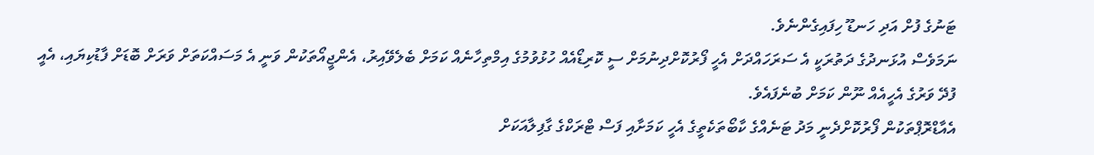ޓަނުގެ ފުށް އަދި ހަނޑޫ ހިފައިގެންނެވެ.
ނަމަވެސް އުޅަނދުގެ ދަތުރަކީ އެ ސަރަހައްދަށް އެހީ ފޯރުކޮށްދިނުމަށް ސީ ކޮރިޑޯއެއް ހުޅުވުމުގެ އިމްތިހާނެއް ކަމަށް ބެލެވޭއިރު، އެންޖީއޯތަކުން ވަނީ އެ މަސައްކަތަށް ވަރަށް ބޮޑަށް ފާޑުކިޔައި، އެއީ ފުދޭ ވަރުގެ އެހީއެއް ނޫން ކަމަށް ބުނެފައެވެ.
އެއާޑްރޮޕްތަކުން ފޯރުކޮށްދެނީ މަދު ޓަނެއްގެ ކާބޯތަކެތީގެ އެހީ ކަމަށާއި ފަސް ޓްރަކްގެ ގާފިލާއަކަށް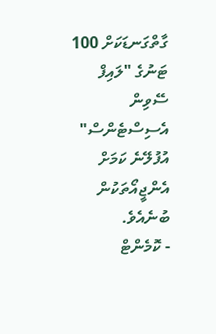ގާތްގަނޑަކަށް 100 ޓަނުގެ "ލައިފް ސޭވިން އެސިސްޓެންސް" އުފުލޭނެ ކަމަށް އެންޖީއޯތަކުން ބުނެއެވެ.
- ކޮމެންޓް